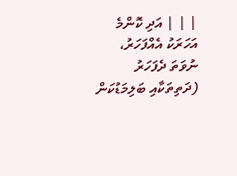| | | އަދި ކޮންމެ އަހަރަކު އެއްފަހަރު، ނުވަތަ ދެފަހަރު (ދަތިތަކާއި ބަލިމަޑުކަން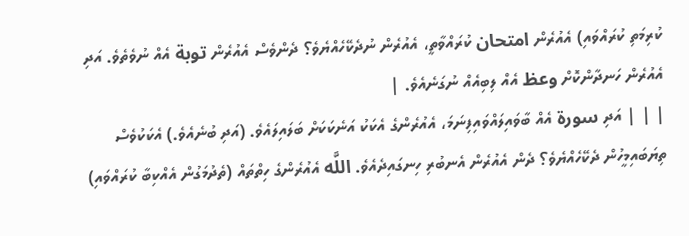ކުރިމަތި ކުރައްވައި) އެއުރެން امتحان ކުރައްވާތީ، އެއުރެން ނުދެކޭހެއްޔެވެ؟ ދެންވެސް އެއުރެން توبة އެއް ނުވެތެވެ. އަދި އެއުރެން ހަނދާންކޮށް وعظ އެއް ލިބިއެއް ނުގަނެއެވެ. |
| | | އަދި سورة އެއް ބާވައިލައްވައިފިނަމަ، އެއުރެންގެ އެކަކު އަނެކަކަށް ބަލައިލައެވެ. (އަދި ބުނެއެވެ.) އެކަކުވެސް ތިޔަބައިމީހުން ދެކޭހެއްޔެވެ؟ ދެން އެއުރެން އެނބުރި ހިނގައިދެއެވެ. اللَّه އެއުރެންގެ ހިތްތައް (ތެދުމަގުން އެއްކިބާ ކުރައްވައި)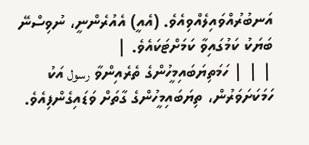އަނބުރުއްވައިލެއްވިއެވެ. (އެއީ) އެއުރެންނީ، ނުވިސްނޭ ބަޔަކު ކަމުގައިވާ ކަމަށްޓަކައެވެ. |
| | | ހަމަތިޔަބައިމީހުންގެ ތެރެއިންވާ رسول އަކު ހަމަކަށަވަރުން، ތިޔަބައިމީހުންގެ ގާތަށް ވަޑައިގެންފިއެވެ.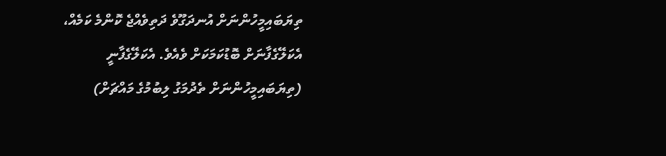ތިޔަބައިމީހުންނަށް އުނދަގޫވެ ދަތިވެއްޖެ ކޮންމެ ކަމެއް، އެކަލޭގެފާނަށް ބޮޑުކަމަކަށް ވެއެވެ. އެކަލޭގެފާނީ (ތިޔަބައިމީހުންނަށް ތެދުމަގު ލިބުމުގެ މައްޗަށް)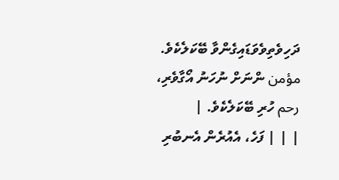ދަހިވެތިވެވަޑައިގެންވާ ބޭކަލެކެވެ. مؤمن ންނަށް ނުހަނު އޯގާވެރި، رحم ހުރި ބޭކަލެކެވެ. |
| | | ފަހެ، އެއުރެން އެނބުރި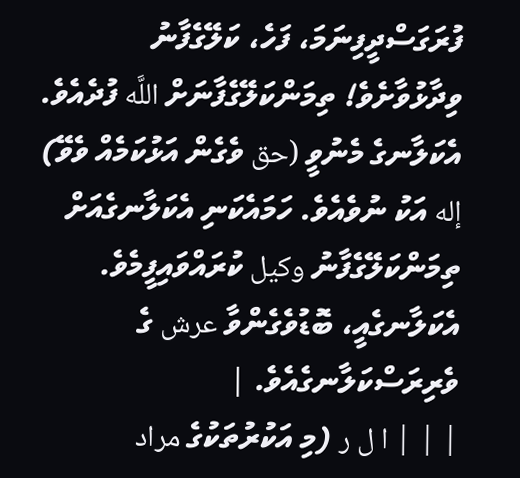ފުރަގަސްދީފިނަމަ، ފަހެ، ކަލޭގެފާނު ވިދާޅުވާށެވެ! ތިމަންކަލޭގެފާނަށް اللَّه ފުދެއެވެ. އެކަލާނގެ މެނުވީ (حق ވެގެން އަޅުކަމެއް ވެވޭ) إله އަކު ނުވެއެވެ. ހަމައެކަނި އެކަލާނގެއަށް ތިމަންކަލޭގެފާނު وكيل ކުރައްވައިފީމެވެ. އެކަލާނގެއީ، ބޮޑުވެގެންވާ عرش ގެ ވެރިރަސްކަލާނގެއެވެ. |
| | | ا ل ر (މި އަކުރުތަކުގެ مراد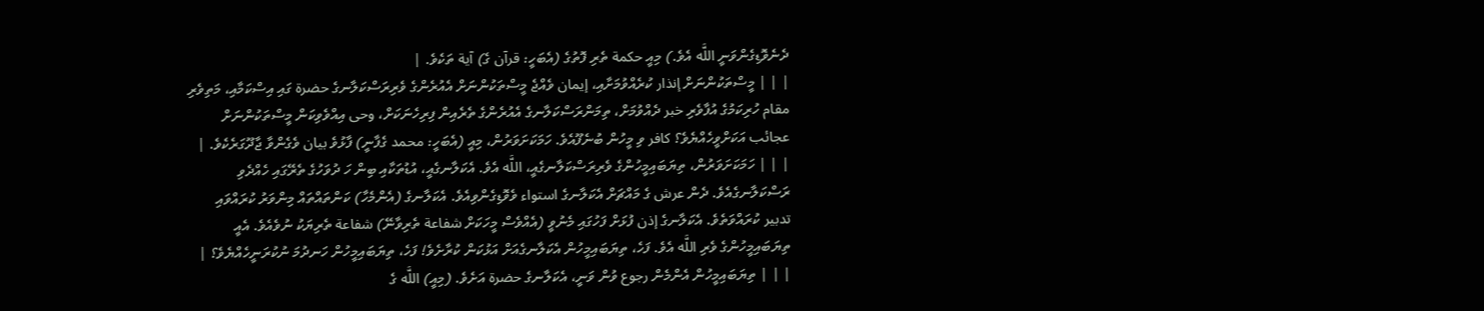ދެނެވޮޑިގެންވަނީ اللَّه އެވެ.) މިއީ حكمة ތެރި ފޮތުގެ (އެބަހީ: قرآن ގެ) آية ތަކެވެ. |
| | | މީސްތަކުންނަށް إنذار ކުރެއްވުމަށާއި، إيمان ވެއްޖެ މީސްތަކުންނަށް އެއުރެންގެ ވެރިރަސްކަލާނގެ حضرة ގައި އިސްކަމާއި، މަތިވެރި مقام ހުރިކަމުގެ އުފާވެރި خبر ދެއްވުމަށް، ތިމަންރަސްކަލާނގެ އެއުރެންގެ ތެރެއިން ފިރިހެނަކަށް، وحى އިއްވެވިކަން މީސްތަކުންނަށް عجائب އަކަށްވީހެއްޔެވެ؟ كافر ވި މީހުން ބުނެފޫއެވެ. ހަމަކަށަވަރުން، މިއީ (އެބަހީ: محمد ގެފާނީ) ފާޅުވެ بيان ވެގެންވާ ޖާދޫގަރެކެވެ. |
| | | ހަމަކަށަވަރުން، ތިޔަބައިމީހުންގެ ވެރިރަސްކަލާނގެއީ، اللَّه އެވެ. އެކަލާނގެއީ، އުޑުތަކާއި ބިން ހަ ދުވަހުގެ ތެރޭގައި ހެއްދެވި ރަސްކަލާނގެއެވެ. ދެން عرش ގެ މައްޗަށް އެކަލާނގެ استواء ވެވޮޑިގެންވިއެވެ. އެކަލާނގެ (އެންމެހާ) ކަންތައްތައް މިންވަރު ކުރައްވައި تدبير ކުރައްވަތެވެ. އެކަލާނގެ إذن ފުޅަށް ފަހުގައި މެނުވީ (އެއްވެސް މީހަކަށް شفاعة ތެރިވާނޭ) شفاعة ތެރިޔަކު ނުވެއެވެ. އެއީ ތިޔަބައިމީހުންގެ ވެރި اللَّه އެވެ. ފަހެ، ތިޔަބައިމީހުން އެކަލާނގެއަށް އަޅުކަން ކުރާށެވެ! ފަހެ، ތިޔަބައިމީހުން ހަނދުމަ ނުކުރަނީހެއްޔެވެ؟ |
| | | ތިޔަބައިމީހުން އެންމެން رجوع ވުން ވަނީ، އެކަލާނގެ حضرة އަށެވެ. (މިއީ) اللَّه ގެ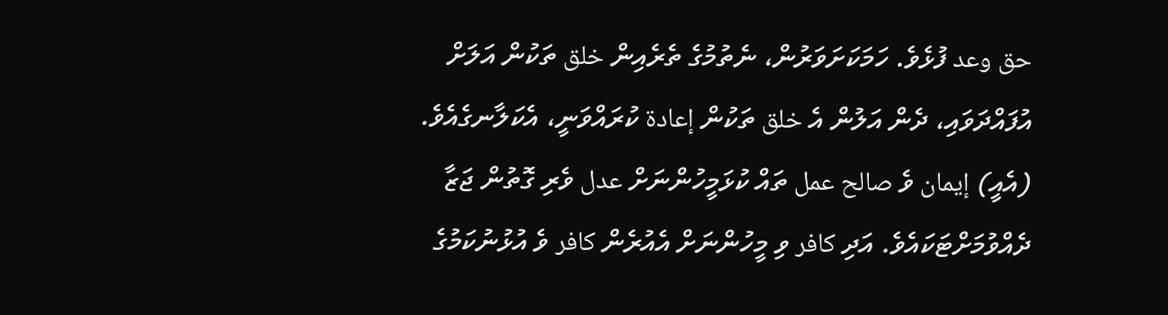حق وعد ފުޅެވެ. ހަމަކަށަވަރުން، ނެތުމުގެ ތެރެއިން خلق ތަކުން އަލަށް އުފައްދަވައި، ދެން އަލުން އެ خلق ތަކުން إعادة ކުރައްވަނީ، އެކަލާނގެއެވެ. (އެއީ) إيمان ވެ صالح عمل ތައް ކުޅަމީހުންނަށް عدل ވެރި ގޮތުން ޖަޒާ ދެއްވުމަށްޓަކައެވެ. އަދި كافر ވި މީހުންނަށް އެއުރެން كافر ވެ އުޅުނުކަމުގެ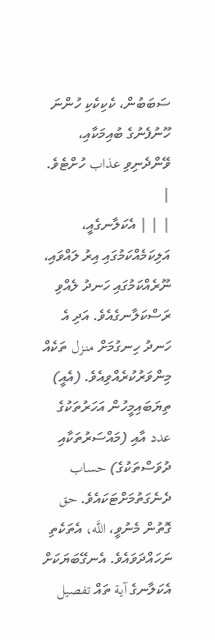ސަބަބުން، ކެކިކެކި ހުންނަ ހޫނުފެނުގެ ބުއިމަކާއި، ވޭންދެނިވި عذاب ހުށްޓެވެ. |
| | | އެކަލާނގެއީ، އަލިކަމެއްކަމުގައި އިރު ލައްވައި، ނޫރެއްކަމުގައި ހަނދު ލެއްވި ރަސްކަލާނގެއެވެ. އަދި އެ ހަނދު ހިނގުމަށް منـزل ތަކެއް މިންވަރުކުރެއްވިއެވެ. (އެއީ) ތިޔަބައިމީހުން އަހަރުތަކުގެ عدد އާއި (މައްސަރުތަކާއި ދުވަސްތަކުގެ) حساب ދެނެގަތުމަށްޓަކައެވެ. حق ގޮތުން މެނުވީ، اللَّه، އެތަކެތި ނަހައްދަވައެވެ. އެނގޭބަޔަކަށް އެކަލާނގެ آية ތައް تفصيل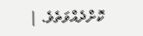ކޮށްދެއްވަތެވެ. |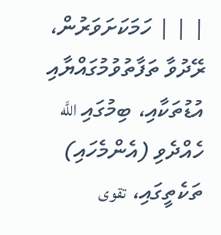| | | ހަމަކަށަވަރުން، ރޭދުވާ ތަފާތުވުމުގައްޔާއި އުޑުތަކާއި، ބިމުގައި اللَّه ހެއްދެވި (އެންމެހައި) ތަކެތީގައި، تقوى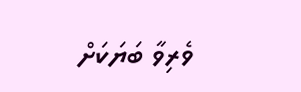ވެރިވާ ބަޔަކަށް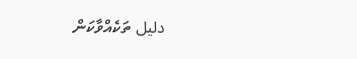دليل ތަކެއްވާކަން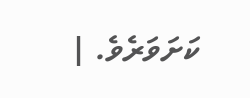ކަށަވަރެވެ. |